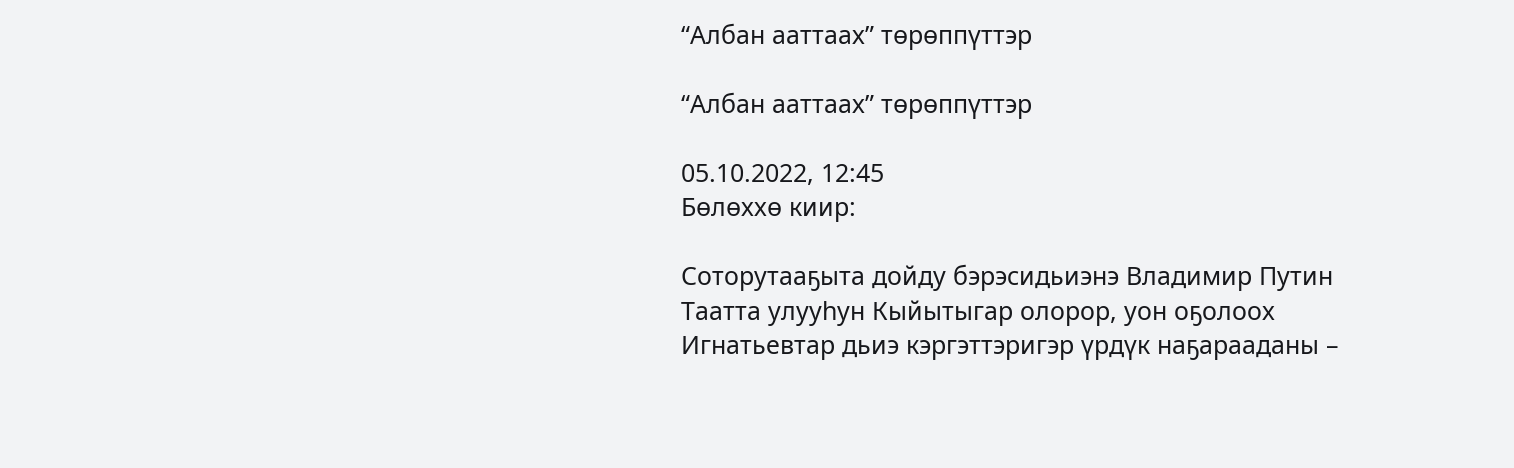“Албан ааттаах” төрөппүттэр

“Албан ааттаах” төрөппүттэр

05.10.2022, 12:45
Бөлөххө киир:

Соторутааҕыта дойду бэрэсидьиэнэ Владимир Путин Таатта улууһун Кыйытыгар олорор, уон оҕолоох Игнатьевтар дьиэ кэргэттэригэр үрдүк наҕарааданы –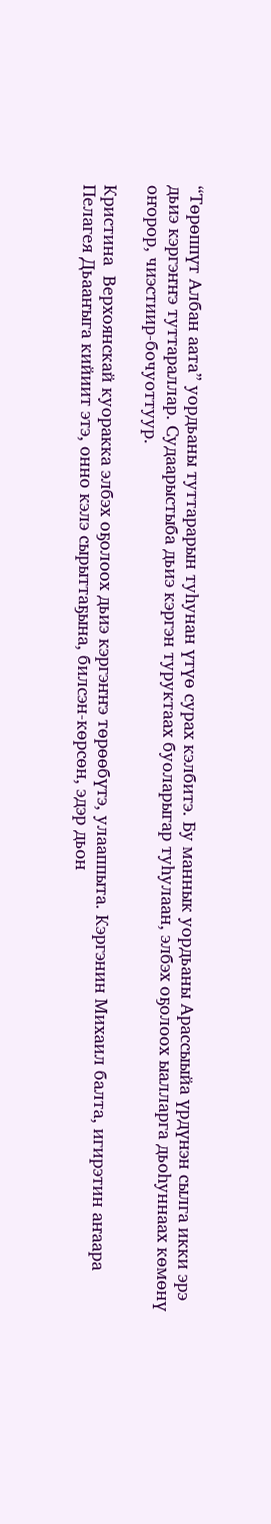“Төрөппүт Албан аата” уордьаны туттарарын туһунан үтүө сурах кэлбитэ. Бу маннык уордьаны Арассыыйа үрдүнэн сылга икки эрэ дьиэ кэргэҥҥэ туттараллар. Судаарыстыба дьиэ кэргэн туруктаах буоларыгар туһулаан, элбэх оҕолоох ыалларга дьоһуннаах көмөнү оҥорор, чиэстиир-бочуоттуур.

Кристина  Верхоянскай куоракка элбэх оҕолоох дьиэ кэргэҥҥэ төрөөбүтэ, улааппыта. Кэргэнин Михаил балта, игирэтин аҥаара Пелагея Дьааҥыга кийиит этэ, онно кэлэ сырыттаҕына, билсэн-көрсөн, эдэр дьон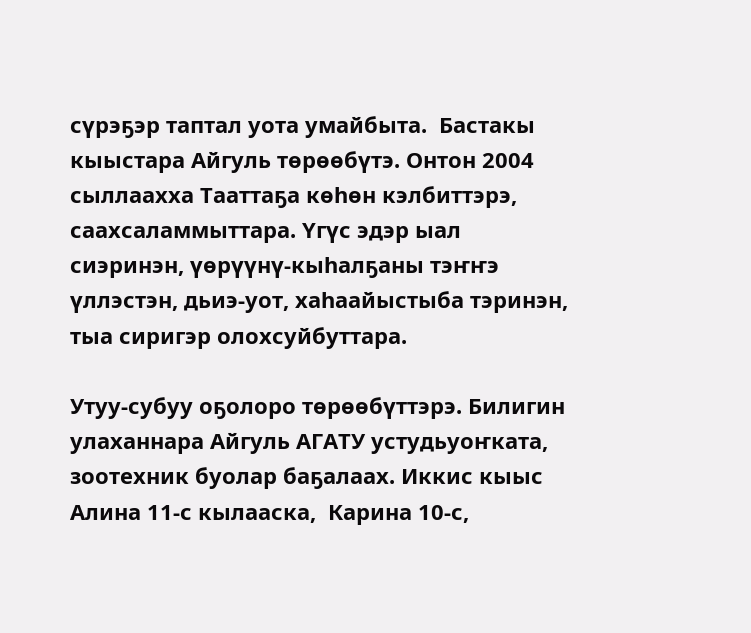сүрэҕэр таптал уота умайбыта.  Бастакы кыыстара Айгуль төрөөбүтэ. Онтон 2004 сыллаахха Тааттаҕа көһөн кэлбиттэрэ, саахсаламмыттара. Үгүс эдэр ыал сиэринэн, үөрүүнү-кыһалҕаны тэҥҥэ үллэстэн, дьиэ-уот, хаһаайыстыба тэринэн, тыа сиригэр олохсуйбуттара.

Утуу-субуу оҕолоро төрөөбүттэрэ. Билигин улаханнара Айгуль АГАТУ устудьуоҥката, зоотехник буолар баҕалаах. Иккис кыыс Алина 11-с кылааска,  Карина 10-с,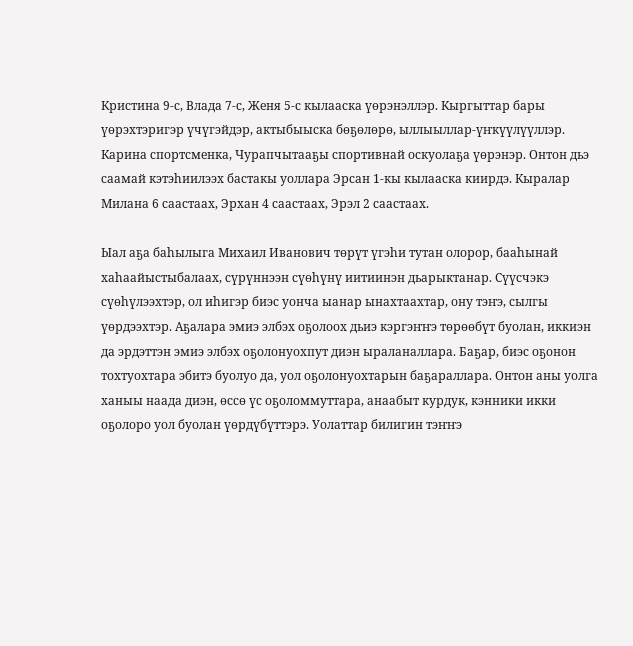Кристина 9-с, Влада 7-с, Женя 5-с кылааска үөрэнэллэр. Кыргыттар бары үөрэхтэригэр үчүгэйдэр, актыбыыска бөҕөлөрө, ыллыыллар-үҥкүүлүүллэр. Карина спортсменка, Чурапчытааҕы спортивнай оскуолаҕа үөрэнэр. Онтон дьэ саамай кэтэһиилээх бастакы уоллара Эрсан 1-кы кылааска киирдэ. Кыралар Милана 6 саастаах, Эрхан 4 саастаах, Эрэл 2 саастаах.

Ыал аҕа баһылыга Михаил Иванович төрүт үгэһи тутан олорор, бааһынай хаһаайыстыбалаах, сүрүннээн сүөһүнү иитиинэн дьарыктанар. Сүүсчэкэ сүөһүлээхтэр, ол иһигэр биэс уонча ыанар ынахтаахтар, ону тэҥэ, сылгы үөрдээхтэр. Аҕалара эмиэ элбэх оҕолоох дьиэ кэргэҥҥэ төрөөбүт буолан, иккиэн да эрдэттэн эмиэ элбэх оҕолонуохпут диэн ыраланаллара. Баҕар, биэс оҕонон тохтуохтара эбитэ буолуо да, уол оҕолонуохтарын баҕараллара. Онтон аны уолга ханыы наада диэн, өссө үс оҕоломмуттара, анаабыт курдук, кэнники икки оҕолоро уол буолан үөрдүбүттэрэ. Уолаттар билигин тэҥҥэ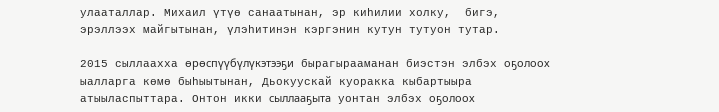улааталлар. Михаил үтүө санаатынан, эр киһилии холку,  бигэ, эрэллээх майгытынан, үлэһитинэн кэргэнин кутун тутуон тутар.

2015 сыллаахха өрөспүүбүлүкэтээҕи бырагырааманан биэстэн элбэх оҕолоох ыалларга көмө быһыытынан, Дьокуускай куоракка кыбартыыра атыыласпыттара. Онтон икки сыллааҕыта уонтан элбэх оҕолоох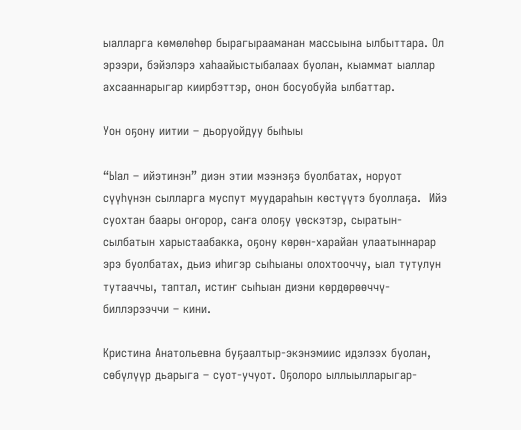ыалларга көмөлөһөр бырагырааманан массыына ылбыттара. Ол эрээри, бэйэлэрэ хаһаайыстыбалаах буолан, кыаммат ыаллар ахсааннарыгар киирбэттэр, онон босуобуйа ылбаттар.

Уон оҕону иитии – дьоруойдуу быһыы

“Ыал – ийэтинэн” диэн этии мээнэҕэ буолбатах, норуот сүүһүнэн сылларга муспут муудараһын көстүүтэ буоллаҕа.  Ийэ суохтан баары оҥорор, саҥа олоҕу үөскэтэр, сыратын-сылбатын харыстаабакка, оҕону көрөн-харайан улаатыннарар эрэ буолбатах, дьиэ иһигэр сыһыаны олохтооччу, ыал тутулун тутааччы, таптал, истиҥ сыһыан диэни көрдөрөөччү-биллэрээччи – кини.

Кристина Анатольевна буҕаалтыр-экэнэмиис идэлээх буолан, сөбүлүүр дьарыга – суот-учуот. Оҕолоро ыллыылларыгар-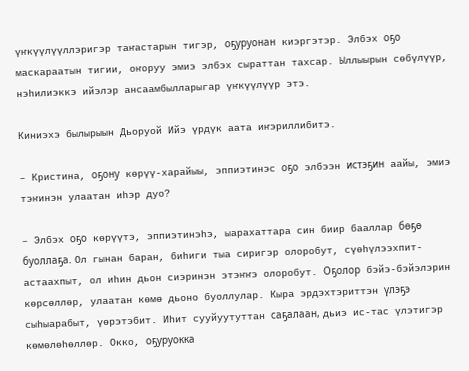үҥкүүлүүллэригэр таҥастарын тигэр, оҕуруонан киэргэтэр. Элбэх оҕо маскараатын тигии, оҥоруу эмиэ элбэх сыраттан тахсар. Ыллыырын сөбүлүүр, нэһилиэккэ ийэлэр ансаамбылларыгар үҥкүүлүүр этэ.

Киниэхэ былырыын Дьоруой Ийэ үрдүк аата иҥэриллибитэ.

– Кристина, оҕону көрүү-харайыы, эппиэтинэс оҕо элбээн истэҕин аайы, эмиэ тэҥинэн улаатан иһэр дуо?

– Элбэх оҕо көрүүтэ, эппиэтинэһэ, ыарахаттара син биир бааллар бөҕө буоллаҕа. Ол гынан баран, биһиги тыа сиригэр олоробут, сүөһүлээхпит-астаахпыт, ол иһин дьон сиэринэн этэҥҥэ олоробут. Оҕолор бэйэ-бэйэлэрин көрсөллөр, улаатан көмө дьоно буоллулар. Кыра эрдэхтэриттэн үлэҕэ сыһыарабыт, үөрэтэбит. Иһит сууйуутуттан саҕалаан, дьиэ ис-тас үлэтигэр көмөлөһөллөр. Окко, оҕуруокка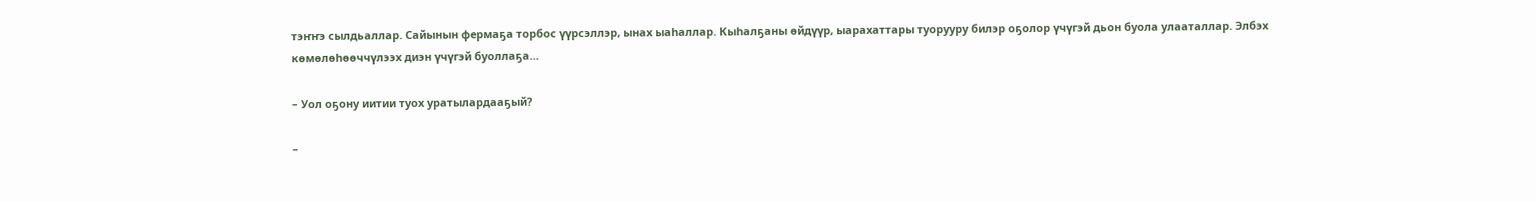тэҥҥэ сылдьаллар. Сайынын фермаҕа торбос үүрсэллэр, ынах ыаһаллар. Кыһалҕаны өйдүүр, ыарахаттары туорууру билэр оҕолор үчүгэй дьон буола улааталлар. Элбэх көмөлөһөөччүлээх диэн үчүгэй буоллаҕа…

– Уол оҕону иитии туох уратылардааҕый?

–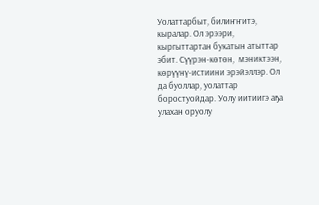Уолаттарбыт, билиҥҥитэ, кыралар. Ол эрээри, кыргыттартан букатын атыттар эбит. Сүүрэн-көтөн,  мэниктээн, көрүүнү-истиини эрэйэллэр. Ол да буоллар, уолаттар боростуойдар. Уолу иитиигэ аҕа улахан оруолу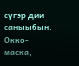сүгэр дии саныыбын. Окко-маска,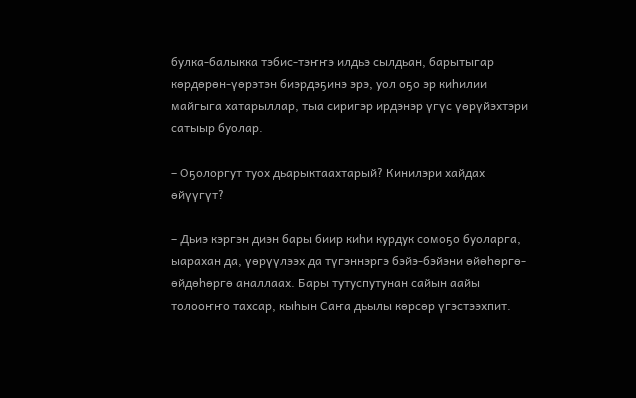булка-балыкка тэбис-тэҥҥэ илдьэ сылдьан, барытыгар көрдөрөн-үөрэтэн биэрдэҕинэ эрэ, уол оҕо эр киһилии майгыга хатарыллар, тыа сиригэр ирдэнэр үгүс үөрүйэхтэри сатыыр буолар.

– Оҕолоргут туох дьарыктаахтарый? Кинилэри хайдах өйүүгүт?

– Дьиэ кэргэн диэн бары биир киһи курдук сомоҕо буоларга, ыарахан да, үөрүүлээх да түгэннэргэ бэйэ-бэйэни өйөһөргө-өйдөһөргө аналлаах. Бары тутуспутунан сайын аайы толооҥҥо тахсар, кыһын Саҥа дьылы көрсөр үгэстээхпит.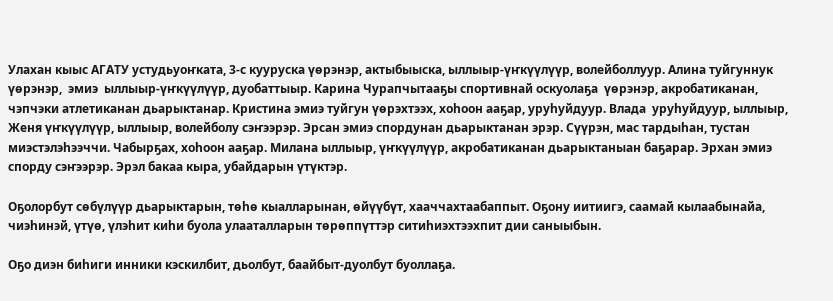Улахан кыыс АГАТУ устудьуоҥката, 3-с кууруска үөрэнэр, актыбыыска, ыллыыр-үҥкүүлүүр, волейболлуур. Алина туйгуннук үөрэнэр,  эмиэ  ыллыыр-үҥкүүлүүр, дуобаттыыр. Карина Чурапчытааҕы спортивнай оскуолаҕа  үөрэнэр, акробатиканан, чэпчэки атлетиканан дьарыктанар. Кристина эмиэ туйгун үөрэхтээх, хоһоон ааҕар, уруһуйдуур. Влада  уруһуйдуур, ыллыыр, Женя үҥкүүлүүр, ыллыыр, волейболу сэҥээрэр. Эрсан эмиэ спордунан дьарыктанан эрэр. Сүүрэн, мас тардыһан, тустан миэстэлэһээччи. Чабырҕах, хоһоон ааҕар. Милана ыллыыр, үҥкүүлүүр, акробатиканан дьарыктаныан баҕарар. Эрхан эмиэ спорду сэҥээрэр. Эрэл бакаа кыра, убайдарын үтүктэр.

Оҕолорбут сөбүлүүр дьарыктарын, төһө кыалларынан, өйүүбүт, хааччахтаабаппыт. Оҕону иитиигэ, саамай кылаабынайа, чиэһинэй, үтүө, үлэһит киһи буола улааталларын төрөппүттэр ситиһиэхтээхпит дии саныыбын.

Оҕо диэн биһиги инники кэскилбит, дьолбут, баайбыт-дуолбут буоллаҕа.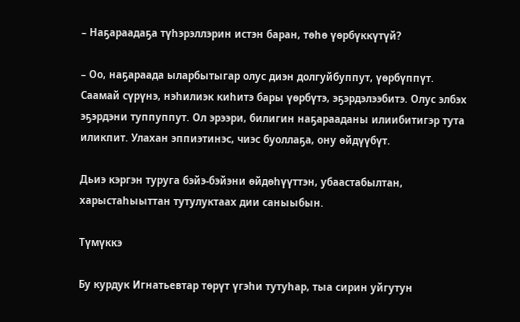– Наҕараадаҕа түһэрэллэрин истэн баран, төһө үөрбүккүтүй?

– Оо, наҕараада ыларбытыгар олус диэн долгуйбуппут, үөрбүппүт. Саамай сүрүнэ, нэһилиэк киһитэ бары үөрбүтэ, эҕэрдэлээбитэ. Олус элбэх эҕэрдэни туппуппут. Ол эрээри, билигин наҕарааданы илиибитигэр тута иликпит. Улахан эппиэтинэс, чиэс буоллаҕа, ону өйдүүбүт.

Дьиэ кэргэн туруга бэйэ-бэйэни өйдөһүүттэн, убаастабылтан, харыстаһыыттан тутулуктаах дии саныыбын.

Түмүккэ

Бу курдук Игнатьевтар төрүт үгэһи тутуһар, тыа сирин уйгутун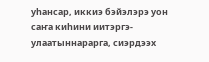уһансар, иккиэ бэйэлэрэ уон саҥа киһини иитэргэ-улаатыннарарга, сиэрдээх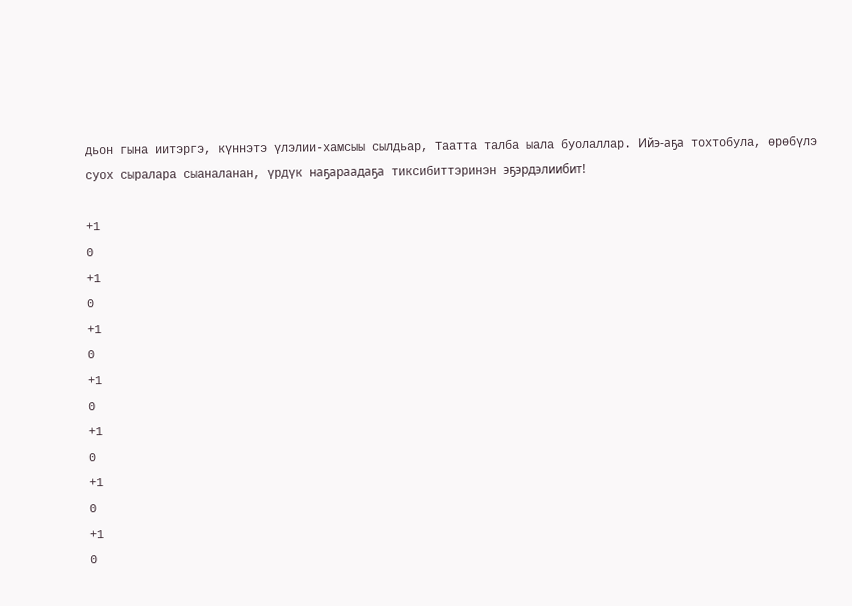дьон гына иитэргэ, күннэтэ үлэлии-хамсыы сылдьар, Таатта талба ыала буолаллар. Ийэ-аҕа тохтобула, өрөбүлэ суох сыралара сыаналанан, үрдүк наҕараадаҕа тиксибиттэринэн эҕэрдэлиибит!

+1
0
+1
0
+1
0
+1
0
+1
0
+1
0
+1
0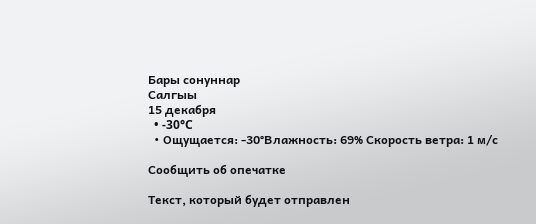Бары сонуннар
Салгыы
15 декабря
  • -30°C
  • Ощущается: -30°Влажность: 69% Скорость ветра: 1 м/с

Сообщить об опечатке

Текст, который будет отправлен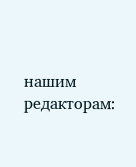нашим редакторам: